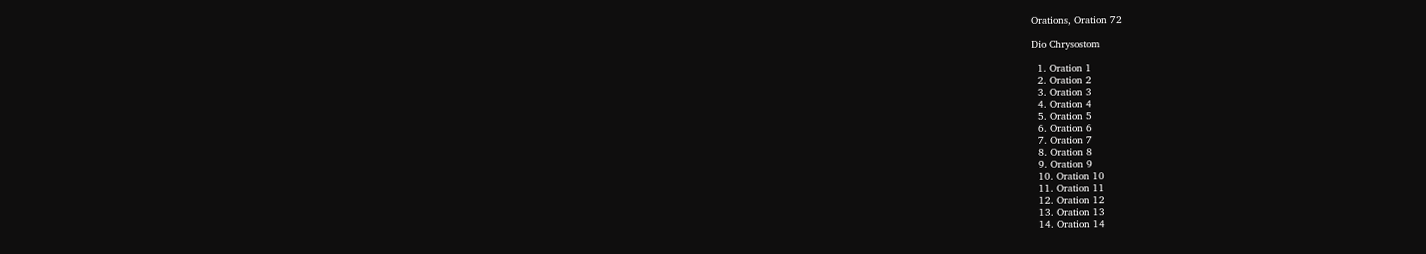Orations, Oration 72

Dio Chrysostom

  1. Oration 1
  2. Oration 2
  3. Oration 3
  4. Oration 4
  5. Oration 5
  6. Oration 6
  7. Oration 7
  8. Oration 8
  9. Oration 9
  10. Oration 10
  11. Oration 11
  12. Oration 12
  13. Oration 13
  14. Oration 14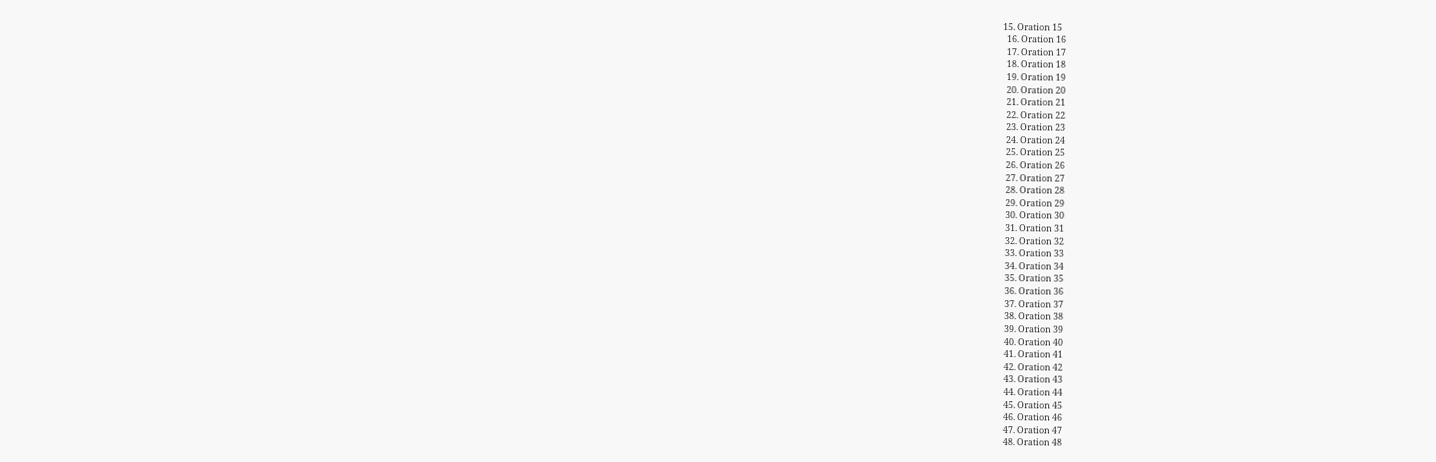15. Oration 15
  16. Oration 16
  17. Oration 17
  18. Oration 18
  19. Oration 19
  20. Oration 20
  21. Oration 21
  22. Oration 22
  23. Oration 23
  24. Oration 24
  25. Oration 25
  26. Oration 26
  27. Oration 27
  28. Oration 28
  29. Oration 29
  30. Oration 30
  31. Oration 31
  32. Oration 32
  33. Oration 33
  34. Oration 34
  35. Oration 35
  36. Oration 36
  37. Oration 37
  38. Oration 38
  39. Oration 39
  40. Oration 40
  41. Oration 41
  42. Oration 42
  43. Oration 43
  44. Oration 44
  45. Oration 45
  46. Oration 46
  47. Oration 47
  48. Oration 48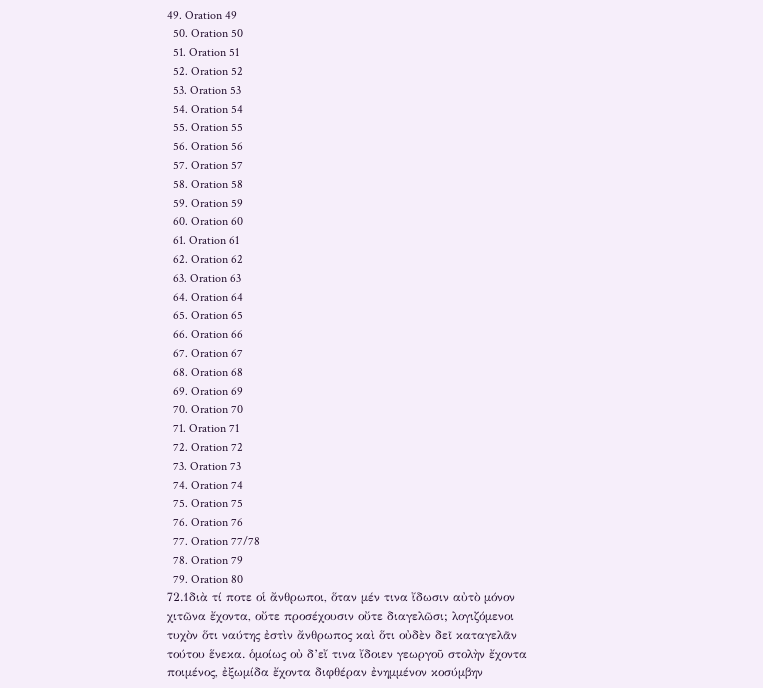49. Oration 49
  50. Oration 50
  51. Oration 51
  52. Oration 52
  53. Oration 53
  54. Oration 54
  55. Oration 55
  56. Oration 56
  57. Oration 57
  58. Oration 58
  59. Oration 59
  60. Oration 60
  61. Oration 61
  62. Oration 62
  63. Oration 63
  64. Oration 64
  65. Oration 65
  66. Oration 66
  67. Oration 67
  68. Oration 68
  69. Oration 69
  70. Oration 70
  71. Oration 71
  72. Oration 72
  73. Oration 73
  74. Oration 74
  75. Oration 75
  76. Oration 76
  77. Oration 77/78
  78. Oration 79
  79. Oration 80
72.1διὰ τί ποτε οἱ ἄνθρωποι, ὅταν μέν τινα ἴδωσιν αὐτὸ μόνον χιτῶνα ἔχοντα, οὔτε προσέχουσιν οὔτε διαγελῶσι; λογιζόμενοι τυχὸν ὅτι ναύτης ἐστὶν ἄνθρωπος καὶ ὅτι οὐδὲν δεῖ καταγελᾶν τούτου ἕνεκα. ὁμοίως οὐ δ’εἴ τινα ἴδοιεν γεωργοῦ στολὴν ἔχοντα ποιμένος, ἐξωμίδα ἔχοντα διφθέραν ἐνημμένον κοσύμβην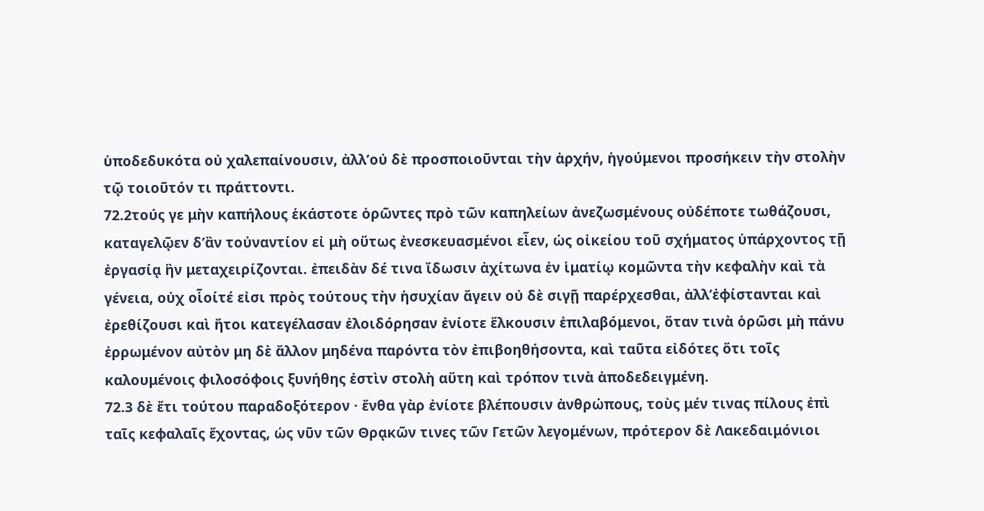ὑποδεδυκότα οὐ χαλεπαίνουσιν, ἀλλ’οὐ δὲ προσποιοῦνται τὴν ἀρχήν, ἡγούμενοι προσήκειν τὴν στολὴν τῷ τοιοῦτόν τι πράττοντι.
72.2τούς γε μὴν καπήλους ἑκάστοτε ὁρῶντες πρὸ τῶν καπηλείων ἀνεζωσμένους οὐδέποτε τωθάζουσι, καταγελῷεν δ’ἂν τοὐναντίον εἰ μὴ οὕτως ἐνεσκευασμένοι εἶεν, ὡς οἰκείου τοῦ σχήματος ὑπάρχοντος τῇ ἐργασίᾳ ἣν μεταχειρίζονται. ἐπειδὰν δέ τινα ἴδωσιν ἀχίτωνα ἐν ἱματίῳ κομῶντα τὴν κεφαλὴν καὶ τὰ γένεια, οὐχ οἷοίτέ εἰσι πρὸς τούτους τὴν ἡσυχίαν ἄγειν οὐ δὲ σιγῇ παρέρχεσθαι, ἀλλ’ἐφίστανται καὶ ἐρεθίζουσι καὶ ἤτοι κατεγέλασαν ἐλοιδόρησαν ἐνίοτε ἕλκουσιν ἐπιλαβόμενοι, ὅταν τινὰ ὁρῶσι μὴ πάνυ ἐρρωμένον αὐτὸν μη δὲ ἄλλον μηδένα παρόντα τὸν ἐπιβοηθήσοντα, καὶ ταῦτα εἰδότες ὅτι τοῖς καλουμένοις φιλοσόφοις ξυνήθης ἐστὶν στολὴ αὕτη καὶ τρόπον τινὰ ἀποδεδειγμένη.
72.3 δὲ ἔτι τούτου παραδοξότερον · ἔνθα γὰρ ἐνίοτε βλέπουσιν ἀνθρώπους, τοὺς μέν τινας πίλους ἐπὶ ταῖς κεφαλαῖς ἔχοντας, ὡς νῦν τῶν Θρᾳκῶν τινες τῶν Γετῶν λεγομένων, πρότερον δὲ Λακεδαιμόνιοι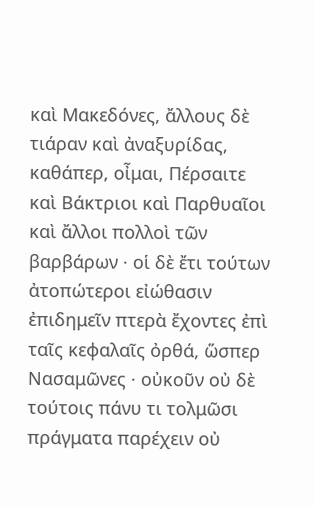καὶ Μακεδόνες, ἄλλους δὲ τιάραν καὶ ἀναξυρίδας, καθάπερ, οἶμαι, Πέρσαιτε καὶ Βάκτριοι καὶ Παρθυαῖοι καὶ ἄλλοι πολλοὶ τῶν βαρβάρων · οἱ δὲ ἔτι τούτων ἀτοπώτεροι εἰώθασιν ἐπιδημεῖν πτερὰ ἔχοντες ἐπὶ ταῖς κεφαλαῖς ὀρθά, ὥσπερ Νασαμῶνες · οὐκοῦν οὐ δὲ τούτοις πάνυ τι τολμῶσι πράγματα παρέχειν οὐ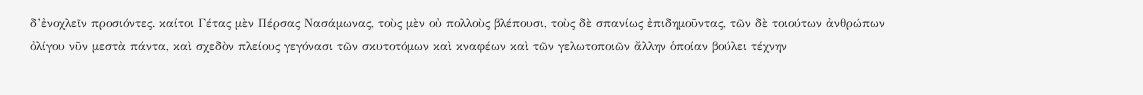δ’ἐνοχλεῖν προσιόντες. καίτοι Γέτας μὲν Πέρσας Νασάμωνας, τοὺς μὲν οὐ πολλοὺς βλέπουσι, τοὺς δὲ σπανίως ἐπιδημοῦντας, τῶν δὲ τοιούτων ἀνθρώπων ὀλίγου νῦν μεστὰ πάντα, καὶ σχεδὸν πλείους γεγόνασι τῶν σκυτοτόμων καὶ κναφέων καὶ τῶν γελωτοποιῶν ἄλλην ὁποίαν βούλει τέχνην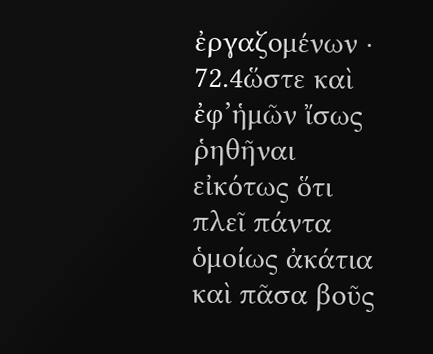ἐργαζομένων ·
72.4ὥστε καὶ ἐφ’ἡμῶν ἴσως ῥηθῆναι εἰκότως ὅτι πλεῖ πάντα ὁμοίως ἀκάτια καὶ πᾶσα βοῦς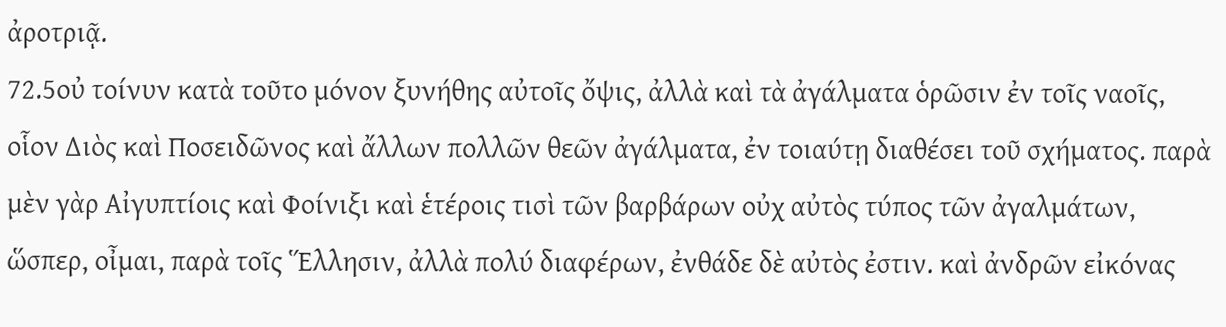ἀροτριᾷ.
72.5οὐ τοίνυν κατὰ τοῦτο μόνον ξυνήθης αὐτοῖς ὄψις, ἀλλὰ καὶ τὰ ἀγάλματα ὁρῶσιν ἐν τοῖς ναοῖς, οἷον Διὸς καὶ Ποσειδῶνος καὶ ἄλλων πολλῶν θεῶν ἀγάλματα, ἐν τοιαύτῃ διαθέσει τοῦ σχήματος. παρὰ μὲν γὰρ Αἰγυπτίοις καὶ Φοίνιξι καὶ ἑτέροις τισὶ τῶν βαρβάρων οὐχ αὐτὸς τύπος τῶν ἀγαλμάτων, ὥσπερ, οἶμαι, παρὰ τοῖς Ἕλλησιν, ἀλλὰ πολύ διαφέρων, ἐνθάδε δὲ αὐτὸς ἐστιν. καὶ ἀνδρῶν εἰκόνας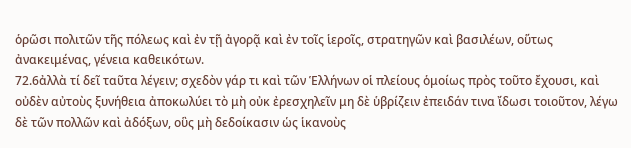ὁρῶσι πολιτῶν τῆς πόλεως καὶ ἐν τῇ ἀγορᾷ καὶ ἐν τοῖς ἱεροῖς, στρατηγῶν καὶ βασιλέων, οὕτως ἀνακειμένας, γένεια καθεικότων.
72.6ἀλλὰ τί δεῖ ταῦτα λέγειν; σχεδὸν γάρ τι καὶ τῶν Ἑλλήνων οἱ πλείους ὁμοίως πρὸς τοῦτο ἔχουσι, καὶ οὐδὲν αὐτοὺς ξυνήθεια ἀποκωλύει τὸ μὴ οὐκ ἐρεσχηλεῖν μη δὲ ὑβρίζειν ἐπειδάν τινα ἴδωσι τοιοῦτον, λέγω δὲ τῶν πολλῶν καὶ ἀδόξων, οὓς μὴ δεδοίκασιν ὡς ἱκανοὺς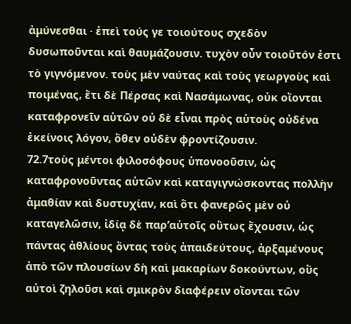ἀμύνεσθαι · ἐπεὶ τούς γε τοιούτους σχεδὸν δυσωποῦνται καὶ θαυμάζουσιν. τυχὸν οὖν τοιοῦτόν ἐστι τὸ γιγνόμενον. τοὺς μὲν ναύτας καὶ τοὺς γεωργοὺς καὶ ποιμένας, ἔτι δὲ Πέρσας καὶ Νασάμωνας, οὐκ οἴονται καταφρονεῖν αὑτῶν οὐ δὲ εἶναι πρὸς αὑτοὺς οὐδένα ἐκείνοις λόγον, ὅθεν οὐδὲν φροντίζουσιν.
72.7τοὺς μέντοι φιλοσόφους ὑπονοοῦσιν, ὡς καταφρονοῦντας αὑτῶν καὶ καταγιγνώσκοντας πολλὴν ἀμαθίαν καὶ δυστυχίαν, καὶ ὅτι φανερῶς μὲν οὐ καταγελῶσιν, ἰδίᾳ δὲ παρ’αὑτοῖς οὕτως ἔχουσιν, ὡς πάντας ἀθλίους ὄντας τοὺς ἀπαιδεύτους, ἀρξαμένους ἀπὸ τῶν πλουσίων δὴ καὶ μακαρίων δοκούντων, οὓς αὐτοὶ ζηλοῦσι καὶ σμικρὸν διαφέρειν οἴονται τῶν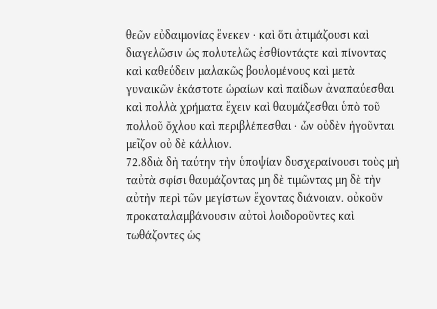θεῶν εὐδαιμονίας ἕνεκεν · καὶ ὅτι ἀτιμάζουσι καὶ διαγελῶσιν ὡς πολυτελῶς ἐσθίοντάςτε καὶ πίνοντας καὶ καθεύδειν μαλακῶς βουλομένους καὶ μετὰ γυναικῶν ἑκάστοτε ὡραίων καὶ παίδων ἀναπαύεσθαι καὶ πολλὰ χρήματα ἔχειν καὶ θαυμάζεσθαι ὑπὸ τοῦ πολλοῦ ὄχλου καὶ περιβλέπεσθαι · ὧν οὐδὲν ἡγοῦνται μεῖζον οὐ δὲ κάλλιον.
72.8διὰ δὴ ταύτην τὴν ὑποψίαν δυσχεραίνουσι τοὺς μὴ ταὐτὰ σφίσι θαυμάζοντας μη δὲ τιμῶντας μη δὲ τὴν αὐτὴν περὶ τῶν μεγίστων ἔχοντας διάνοιαν. οὐκοῦν προκαταλαμβάνουσιν αὐτοὶ λοιδοροῦντες καὶ τωθάζοντες ὡς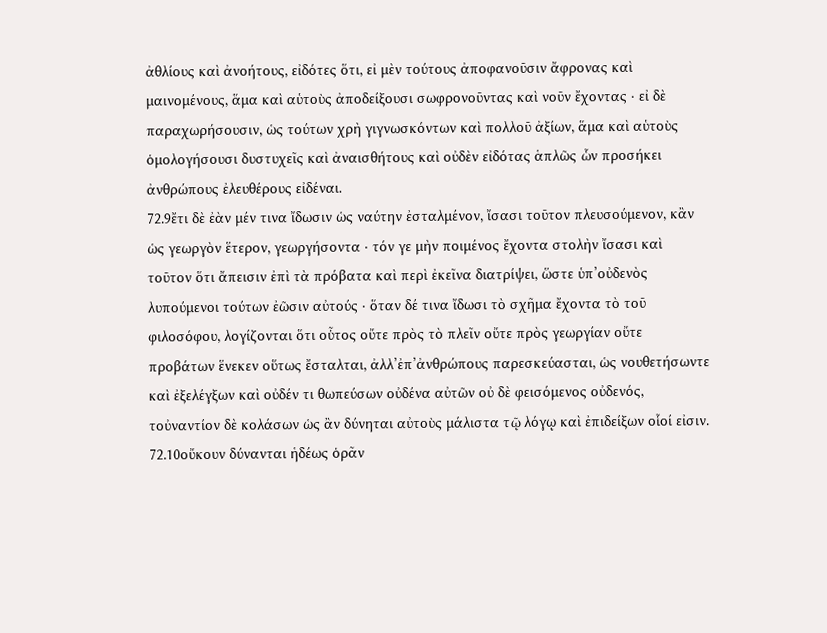ἀθλίους καὶ ἀνοήτους, εἰδότες ὅτι, εἰ μὲν τούτους ἀποφανοῦσιν ἄφρονας καὶ μαινομένους, ἅμα καὶ αὑτοὺς ἀποδείξουσι σωφρονοῦντας καὶ νοῦν ἔχοντας · εἰ δὲ παραχωρήσουσιν, ὡς τούτων χρὴ γιγνωσκόντων καὶ πολλοῦ ἀξίων, ἅμα καὶ αὑτοὺς ὁμολογήσουσι δυστυχεῖς καὶ ἀναισθήτους καὶ οὐδὲν εἰδότας ἁπλῶς ὧν προσήκει ἀνθρώπους ἐλευθέρους εἰδέναι.
72.9ἔτι δὲ ἐὰν μέν τινα ἴδωσιν ὡς ναύτην ἐσταλμένον, ἴσασι τοῦτον πλευσούμενον, κἂν ὡς γεωργὸν ἕτερον, γεωργήσοντα · τόν γε μὴν ποιμένος ἔχοντα στολὴν ἴσασι καὶ τοῦτον ὅτι ἄπεισιν ἐπὶ τὰ πρόβατα καὶ περὶ ἐκεῖνα διατρίψει, ὥστε ὑπ’οὐδενὸς λυπούμενοι τούτων ἐῶσιν αὐτούς · ὅταν δέ τινα ἴδωσι τὸ σχῆμα ἔχοντα τὸ τοῦ φιλοσόφου, λογίζονται ὅτι οὗτος οὔτε πρὸς τὸ πλεῖν οὔτε πρὸς γεωργίαν οὔτε προβάτων ἕνεκεν οὕτως ἔσταλται, ἀλλ’ἐπ’ἀνθρώπους παρεσκεύασται, ὡς νουθετήσωντε καὶ ἐξελέγξων καὶ οὐδέν τι θωπεύσων οὐδένα αὐτῶν οὐ δὲ φεισόμενος οὐδενός, τοὐναντίον δὲ κολάσων ὡς ἂν δύνηται αὐτοὺς μάλιστα τῷ λόγῳ καὶ ἐπιδείξων οἷοί εἰσιν.
72.10οὔκουν δύνανται ἡδέως ὁρᾶν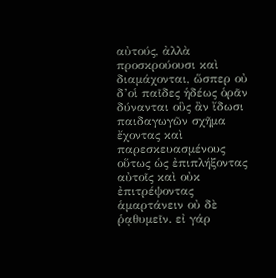αὐτούς, ἀλλὰ προσκρούουσι καὶ διαμάχονται, ὥσπερ οὐ δ’οἱ παῖδες ἡδέως ὁρᾶν δύνανται οὓς ἂν ἴδωσι παιδαγωγῶν σχῆμα ἔχοντας καὶ παρεσκευασμένους οὕτως ὡς ἐπιπλήξοντας αὐτοῖς καὶ οὐκ ἐπιτρέψοντας ἁμαρτάνειν οὐ δὲ ῥᾳθυμεῖν. εἰ γάρ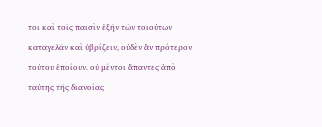τοι καὶ τοῖς παισὶν ἐξῆν τῶν τοιούτων καταγελᾶν καὶ ὑβρίζειν, οὐδὲν ἂν πρότερον τούτου ἐποίουν. οὐ μέντοι ἅπαντες ἀπὸ ταύτης τῆς διανοίας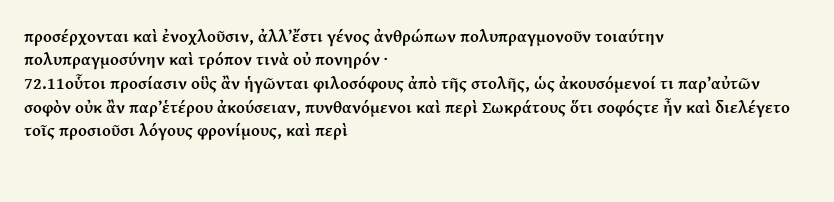προσέρχονται καὶ ἐνοχλοῦσιν, ἀλλ’ἔστι γένος ἀνθρώπων πολυπραγμονοῦν τοιαύτην πολυπραγμοσύνην καὶ τρόπον τινὰ οὐ πονηρόν ·
72.11οὗτοι προσίασιν οὓς ἂν ἡγῶνται φιλοσόφους ἀπὸ τῆς στολῆς, ὡς ἀκουσόμενοί τι παρ’αὐτῶν σοφὸν οὐκ ἂν παρ’ἑτέρου ἀκούσειαν, πυνθανόμενοι καὶ περὶ Σωκράτους ὅτι σοφόςτε ἦν καὶ διελέγετο τοῖς προσιοῦσι λόγους φρονίμους, καὶ περὶ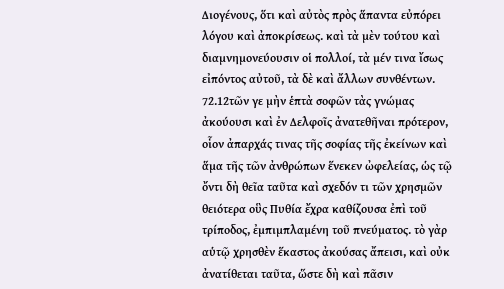Διογένους, ὅτι καὶ αὐτὸς πρὸς ἅπαντα εὐπόρει λόγου καὶ ἀποκρίσεως. καὶ τὰ μὲν τούτου καὶ διαμνημονεύουσιν οἱ πολλοί, τὰ μέν τινα ἴσως εἰπόντος αὐτοῦ, τὰ δὲ καὶ ἄλλων συνθέντων.
72.12τῶν γε μὴν ἑπτὰ σοφῶν τὰς γνώμας ἀκούουσι καὶ ἐν Δελφοῖς ἀνατεθῆναι πρότερον, οἷον ἀπαρχάς τινας τῆς σοφίας τῆς ἐκείνων καὶ ἅμα τῆς τῶν ἀνθρώπων ἕνεκεν ὠφελείας, ὡς τῷ ὄντι δὴ θεῖα ταῦτα καὶ σχεδόν τι τῶν χρησμῶν θειότερα οὓς Πυθία ἔχρα καθίζουσα ἐπὶ τοῦ τρίποδος, ἐμπιμπλαμένη τοῦ πνεύματος. τὸ γὰρ αὑτῷ χρησθὲν ἕκαστος ἀκούσας ἄπεισι, καὶ οὐκ ἀνατίθεται ταῦτα, ὥστε δὴ καὶ πᾶσιν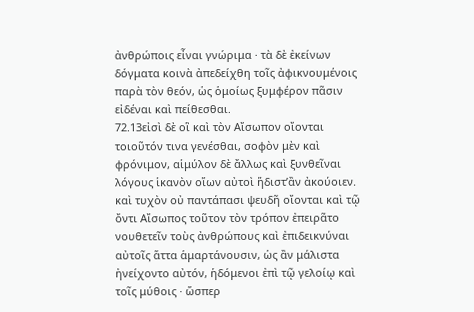ἀνθρώποις εἶναι γνώριμα · τὰ δὲ ἐκείνων δόγματα κοινὰ ἀπεδείχθη τοῖς ἀφικνουμένοις παρὰ τὸν θεόν, ὡς ὁμοίως ξυμφέρον πᾶσιν εἰδέναι καὶ πείθεσθαι.
72.13εἰσὶ δὲ οἳ καὶ τὸν Αἴσωπον οἴονται τοιοῦτόν τινα γενέσθαι, σοφὸν μὲν καὶ φρόνιμον, αἱμύλον δὲ ἄλλως καὶ ξυνθεῖναι λόγους ἱκανὸν οἵων αὐτοὶ ἥδιστ’ἂν ἀκούοιεν. καὶ τυχὸν οὐ παντάπασι ψευδῆ οἴονται καὶ τῷ ὄντι Αἴσωπος τοῦτον τὸν τρόπον ἐπειρᾶτο νουθετεῖν τοὺς ἀνθρώπους καὶ ἐπιδεικνύναι αὐτοῖς ἅττα ἁμαρτάνουσιν, ὡς ἂν μάλιστα ἠνείχοντο αὐτόν, ἡδόμενοι ἐπὶ τῷ γελοίῳ καὶ τοῖς μύθοις · ὥσπερ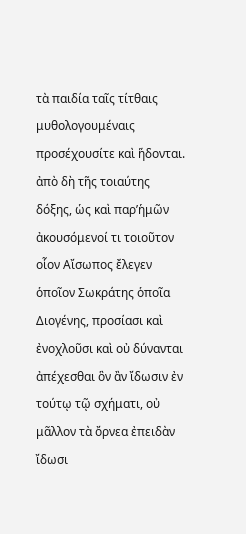τὰ παιδία ταῖς τίτθαις μυθολογουμέναις προσέχουσίτε καὶ ἥδονται. ἀπὸ δὴ τῆς τοιαύτης δόξης, ὡς καὶ παρ’ἡμῶν ἀκουσόμενοί τι τοιοῦτον οἷον Αἴσωπος ἔλεγεν ὁποῖον Σωκράτης ὁποῖα Διογένης, προσίασι καὶ ἐνοχλοῦσι καὶ οὐ δύνανται ἀπέχεσθαι ὃν ἂν ἴδωσιν ἐν τούτῳ τῷ σχήματι, οὐ μᾶλλον τὰ ὄρνεα ἐπειδὰν ἴδωσι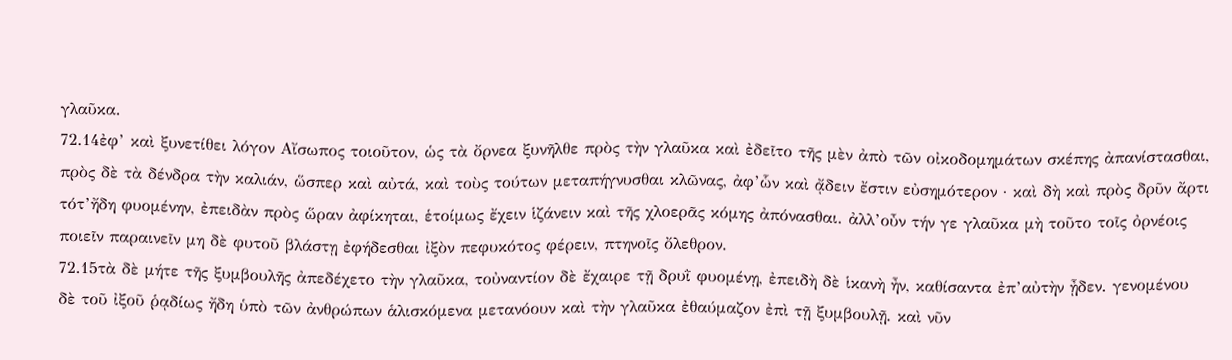γλαῦκα.
72.14ἐφ’ καὶ ξυνετίθει λόγον Αἴσωπος τοιοῦτον, ὡς τὰ ὄρνεα ξυνῆλθε πρὸς τὴν γλαῦκα καὶ ἐδεῖτο τῆς μὲν ἀπὸ τῶν οἰκοδομημάτων σκέπης ἀπανίστασθαι, πρὸς δὲ τὰ δένδρα τὴν καλιάν, ὥσπερ καὶ αὐτά, καὶ τοὺς τούτων μεταπήγνυσθαι κλῶνας, ἀφ’ὧν καὶ ᾄδειν ἔστιν εὐσημότερον · καὶ δὴ καὶ πρὸς δρῦν ἄρτι τότ’ἤδη φυομένην, ἐπειδὰν πρὸς ὥραν ἀφίκηται, ἑτοίμως ἔχειν ἱζάνειν καὶ τῆς χλοερᾶς κόμης ἀπόνασθαι. ἀλλ’οὖν τήν γε γλαῦκα μὴ τοῦτο τοῖς ὀρνέοις ποιεῖν παραινεῖν μη δὲ φυτοῦ βλάστῃ ἐφήδεσθαι ἰξὸν πεφυκότος φέρειν, πτηνοῖς ὄλεθρον.
72.15τὰ δὲ μήτε τῆς ξυμβουλῆς ἀπεδέχετο τὴν γλαῦκα, τοὐναντίον δὲ ἔχαιρε τῇ δρυῒ φυομένῃ, ἐπειδὴ δὲ ἱκανὴ ἦν, καθίσαντα ἐπ’αὐτὴν ᾖδεν. γενομένου δὲ τοῦ ἰξοῦ ῥᾳδίως ἤδη ὑπὸ τῶν ἀνθρώπων ἁλισκόμενα μετανόουν καὶ τὴν γλαῦκα ἐθαύμαζον ἐπὶ τῇ ξυμβουλῇ. καὶ νῦν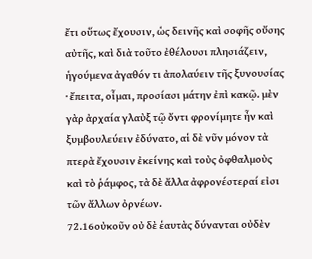ἔτι οὕτως ἔχουσιν, ὡς δεινῆς καὶ σοφῆς οὔσης αὐτῆς, καὶ διὰ τοῦτο ἐθέλουσι πλησιάζειν, ἡγούμενα ἀγαθόν τι ἀπολαύειν τῆς ξυνουσίας · ἔπειτα, οἶμαι, προσίασι μάτην ἐπὶ κακῷ. μὲν γὰρ ἀρχαία γλαὺξ τῷ ὄντι φρονίμητε ἦν καὶ ξυμβουλεύειν ἐδύνατο, αἱ δὲ νῦν μόνον τὰ πτερὰ ἔχουσιν ἐκείνης καὶ τοὺς ὀφθαλμοὺς καὶ τὸ ῥάμφος, τὰ δὲ ἄλλα ἀφρονέστεραί εἰσι τῶν ἄλλων ὀρνέων.
72.16οὐκοῦν οὐ δὲ ἑαυτὰς δύνανται οὐδὲν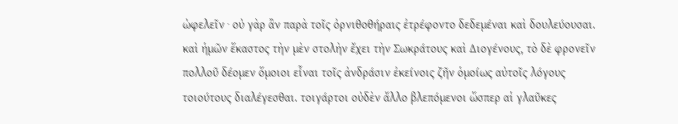ὠφελεῖν · οὐ γὰρ ἂν παρὰ τοῖς ὀρνιθοθήραις ἐτρέφοντο δεδεμέναι καὶ δουλεύουσαι. καὶ ἡμῶν ἕκαστος τὴν μὲν στολὴν ἔχει τὴν Σωκράτους καὶ Διογένους, τὸ δὲ φρονεῖν πολλοῦ δέομεν ὅμοιοι εἶναι τοῖς ἀνδράσιν ἐκείνοις ζῆν ὁμοίως αὐτοῖς λόγους τοιούτους διαλέγεσθαι. τοιγάρτοι οὐδὲν ἄλλο βλεπόμενοι ὥσπερ αἱ γλαῦκες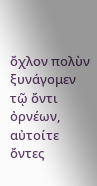ὄχλον πολὺν ξυνάγομεν τῷ ὄντι ὀρνέων, αὐτοίτε ὄντες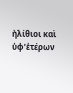ἠλίθιοι καὶ ὑφ’ἑτέρων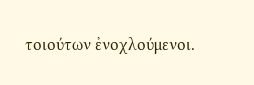τοιούτων ἐνοχλούμενοι.